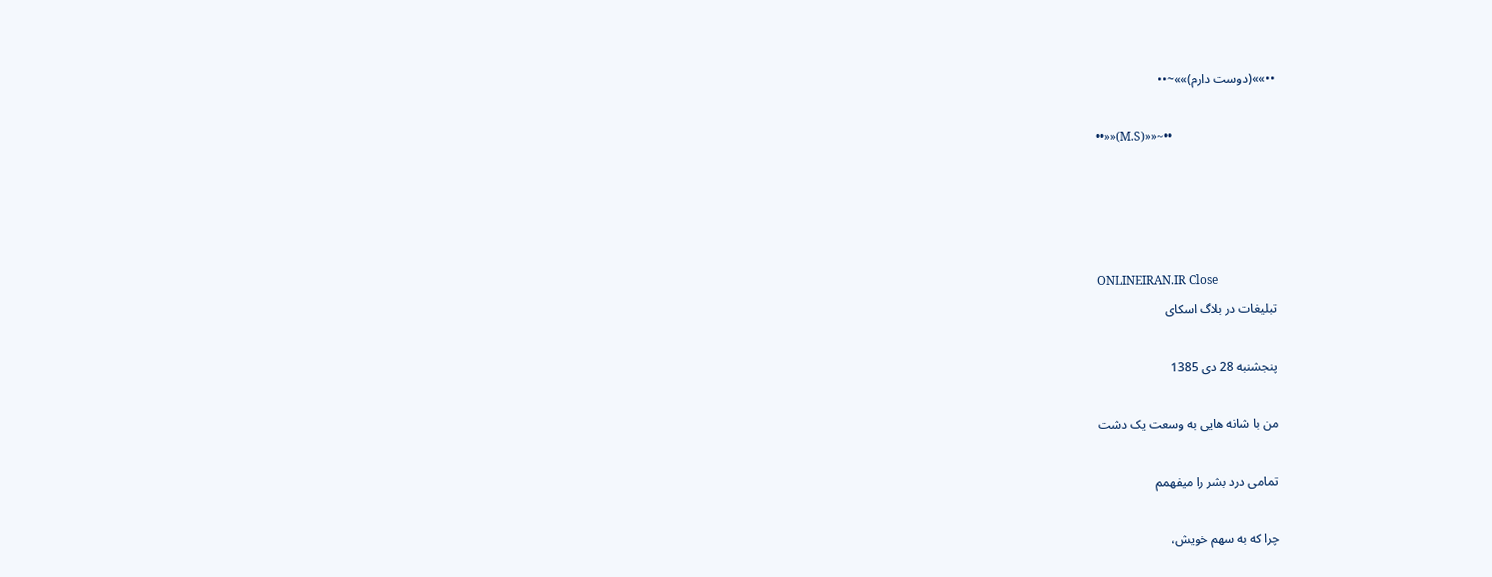••»»(دوست دارم)»»~••

••»»(M.S)»»~••




ONLINEIRAN.IR Close
تبلیغات در بلاگ اسکای

پنجشنبه 28 دی 1385

من با شانه هایی به وسعت یک دشت

تمامی درد بشر را میفهمم

چرا که به سهم خویش،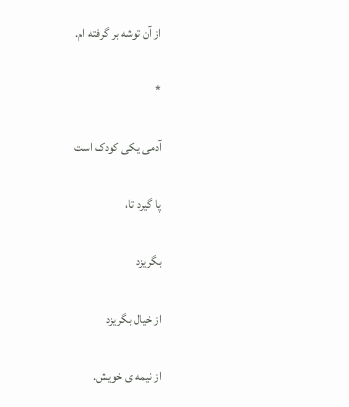از آن توشه بر گرفته ام.

*

آدمی یکی کودک است

پا گیرد تا،

بگریزد

از خیال بگریزد

از نیمه ی خویش.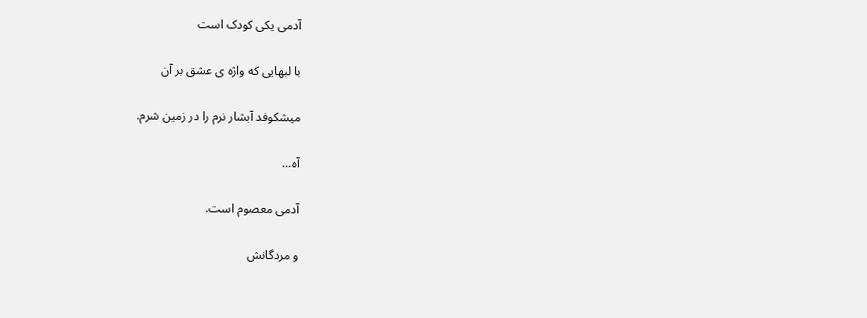آدمی یکی کودک است

با لبهایی که واژه ی عشق بر آن

میشکوفد آبشار نرم را در زمین شرم.

آه...

آدمی معصوم است.

و مردگانش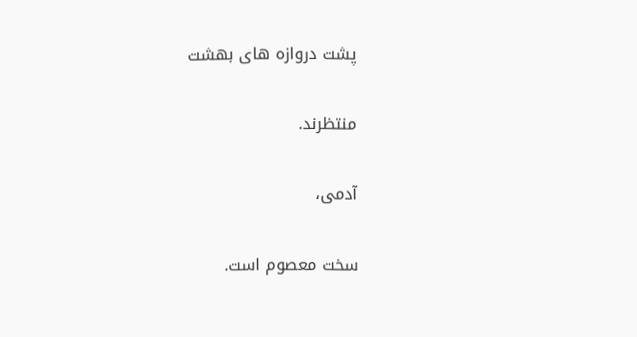پشت دروازه های بهشت

منتظرند.

آدمی،

سخت معصوم است.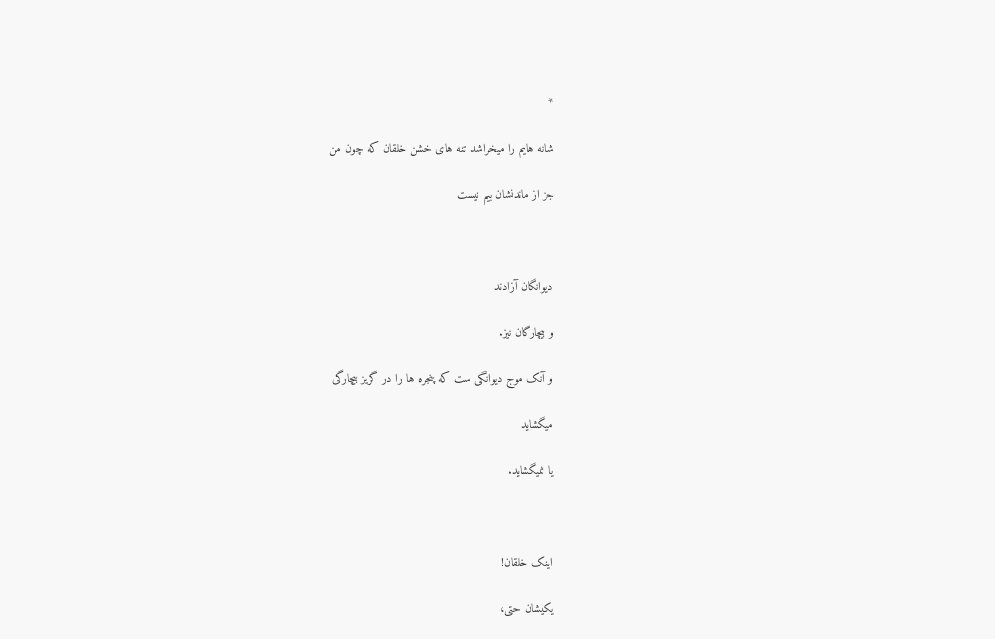*

شانه هایم را میخراشد تنه های خشن خلقان که چون من

جز از ماندنشان بیم نیست



دیوانگان آزادند

و بیچارگان نیز.

و آنک موج دیوانگی ست که پنجره ها را در گریز بیچارگی

میگشاید

یا نمیگشاید.



اینک خلقان!

یکیشان حتی،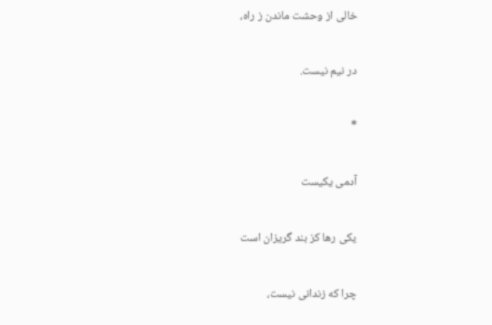خالی از وحشت ماندن ز راه،

در نیم نیست.

*

آدمی یکیست

یکی رها کز بند گریزان است

چرا که زندانی نیست،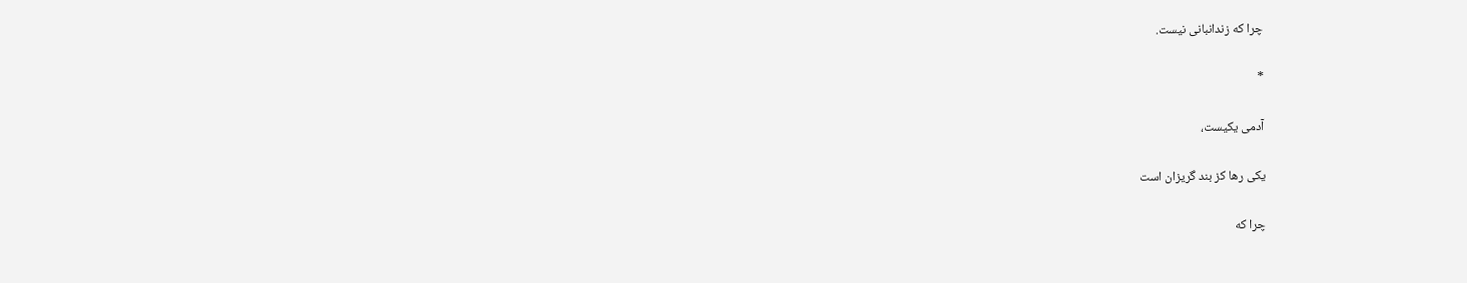چرا که زندانبانی نیست.

*

آدمی یکیست،

یکی رها کز بند گریزان است

چرا که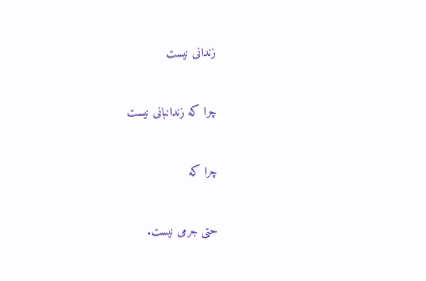زندانی نیست

چرا که زندانبانی نیست

چرا که

حتی جرمی نیست.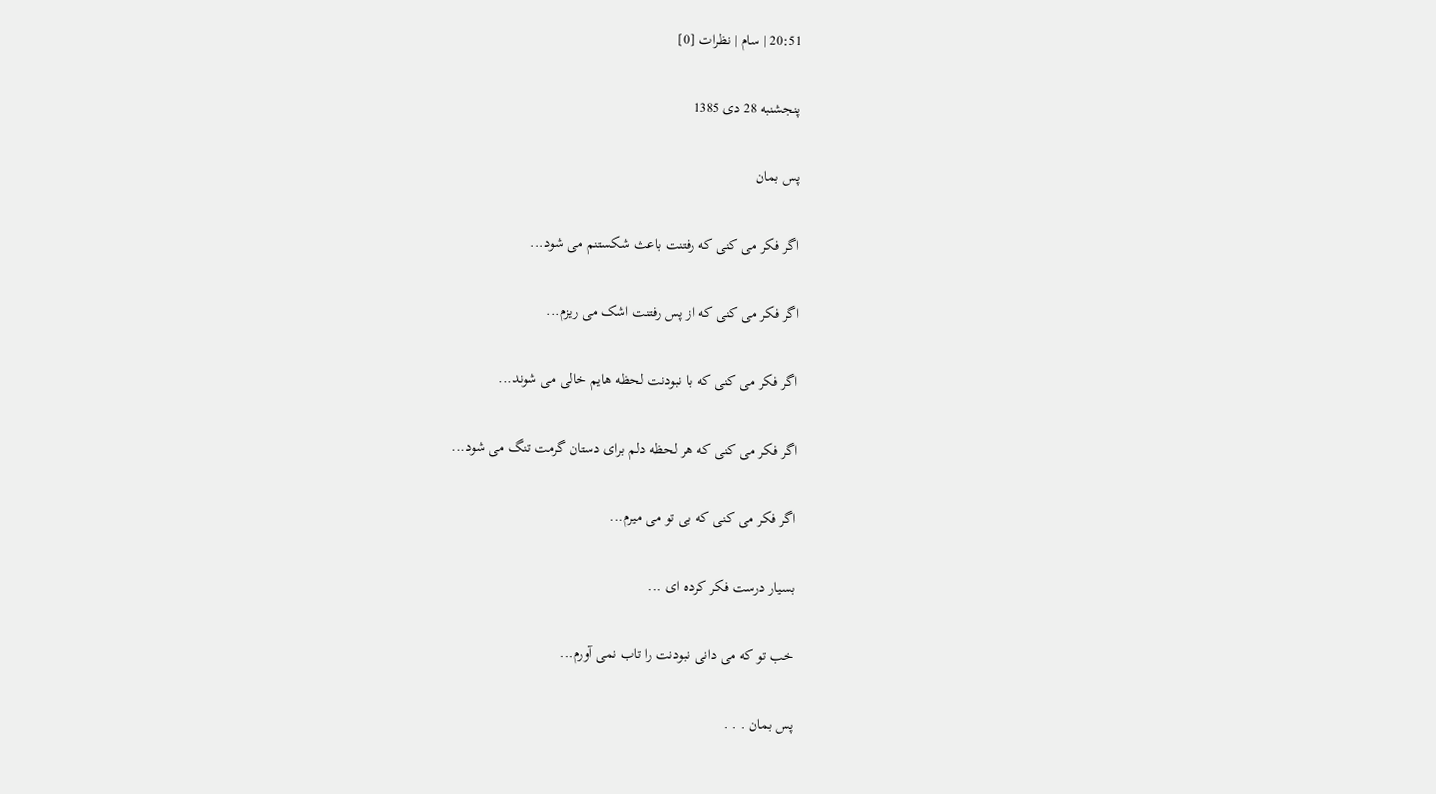20:51 | سام | نظرات [0]

پنجشنبه 28 دی 1385

پس بمان

اگر فکر می کنی که رفتنت باعث شکستنم می شود...

اگر فکر می کنی که از پس رفتنت اشک می ریزم...

اگر فکر می کنی که با نبودنت لحظه هایم خالی می شوند...

اگر فکر می کنی که هر لحظه دلم برای دستان گرمت تنگ می شود...

اگر فکر می کنی که بی تو می میرم...

بسیار درست فکر کرده ای ...

خب تو که می دانی نبودنت را تاب نمی آورم...

پس بمان . . .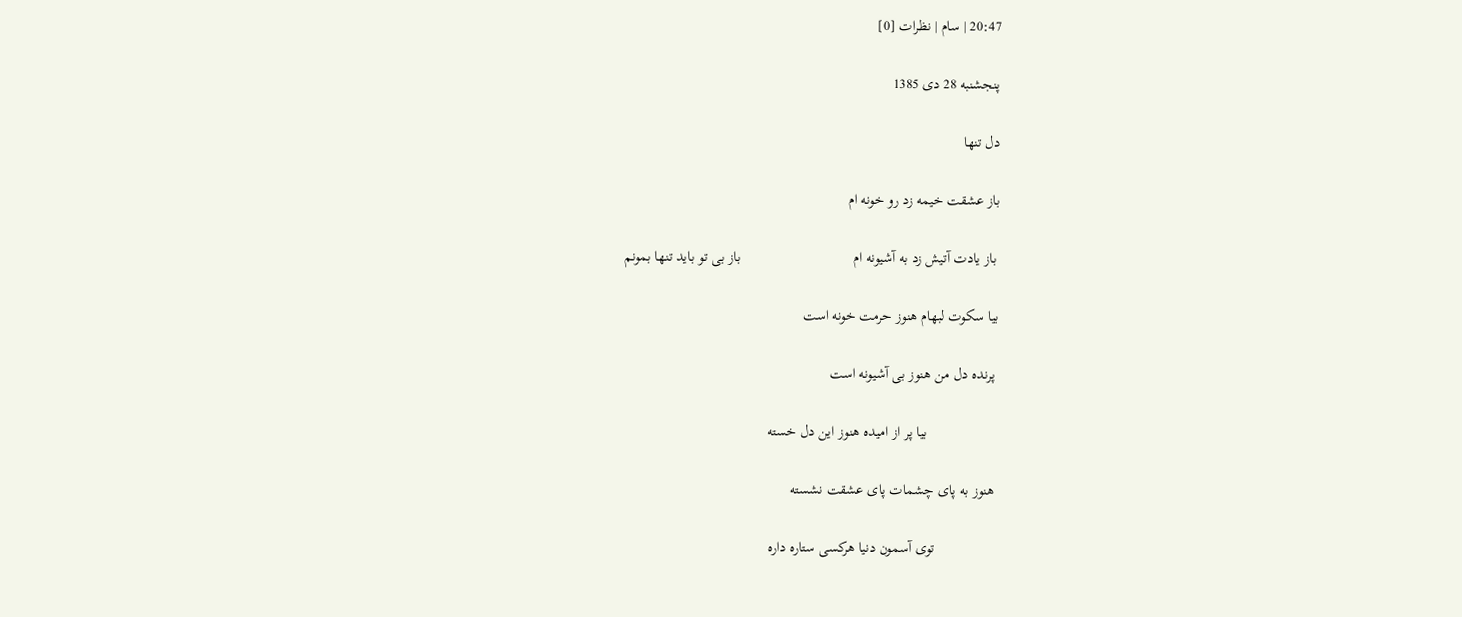20:47 | سام | نظرات [0]

پنجشنبه 28 دی 1385

دل تنها

باز عشقت خیمه زد رو خونه ام

 باز یادت آتیش زد به آشیونه ام                              باز بی تو باید تنها بمونم

بیا سکوت لبهام هنوز حرمت خونه است

 پرنده دل من هنوز بی آشیونه است

                   بیا پر از امیده هنوز این دل خسته

 هنوز به پای چشمات پای عشقت نشسته

                 توی آسمون دنیا هرکسی ستاره داره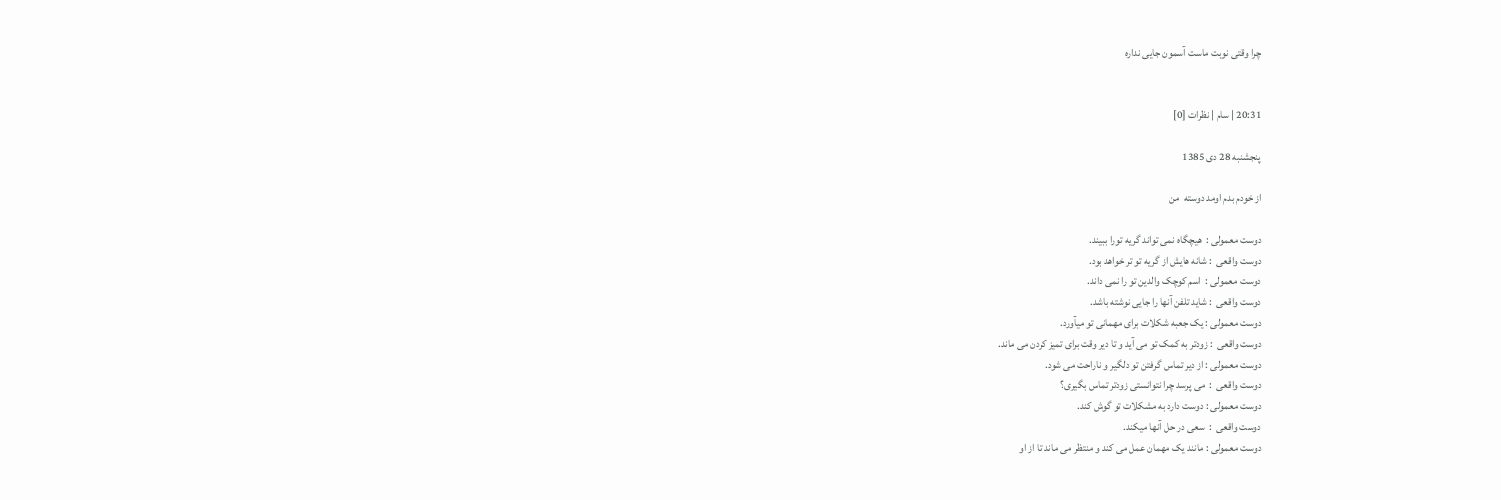چرا وقتی نوبت ماست آسمون جایی نداره


20:31 | سام | نظرات [0]

پنجشنبه 28 دی 1385

از خودم بدم اومد دوسته  من

دوست معمولی :  هیچگاه نمی تواند گریه تورا ببیند.
دوست واقعی  : شانه هایش از گریه تو تر خواهد بود.
دوست معمولی :  اسم کوچک والدین تو را نمی داند.
دوست واقعی  : شاید تلفن آنها را جایی نوشته باشد.
دوست معمولی : یک جعبه شکلات برای مهمانی تو میآورد.
دوست واقعی  : زودتر به کمک تو می آید و تا دیر وقت برای تمیز کردن می ماند.
دوست معمولی : از دیر تماس گرفتن تو دلگیر و ناراحت می شود.
دوست واقعی  :  می پرسد چرا نتوانستی زودتر تماس بگیری؟
دوست معمولی : دوست دارد به مشکلات تو گوش کند.
دوست واقعی  :  سعی در حل آنها میکند.
دوست معمولی : مانند یک مهمان عمل می کند و منتظر می ماند تا از او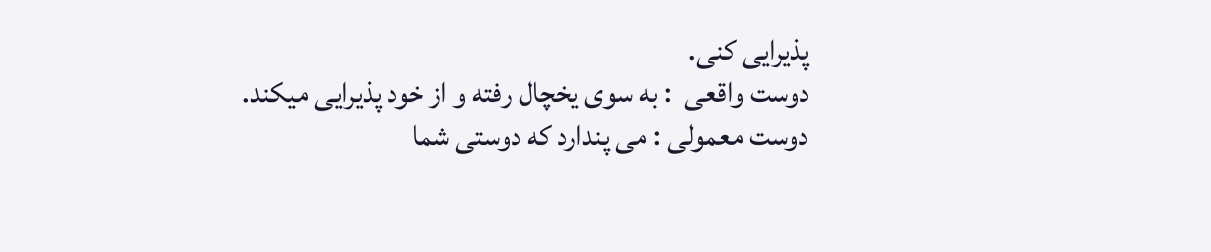پذیرایی کنی.
دوست واقعی  : به سوی یخچال رفته و از خود پذیرایی میکند.
دوست معمولی : می پندارد که دوستی شما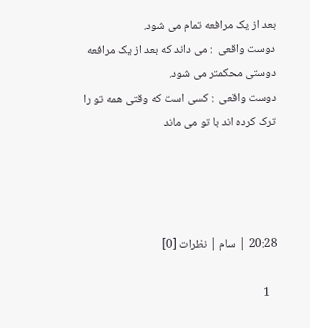بعد از یک مرافعه تمام می شود.
دوست واقعی  : می داند که بعد از یک مرافعه دوستی محکمتر می شود.
دوست واقعی  : کسی است که وقتی همه تو را ترک کرده اند با تو می ماند




20:28 | سام | نظرات [0]

   1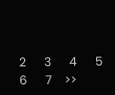2      3      4      5      6      7    >>